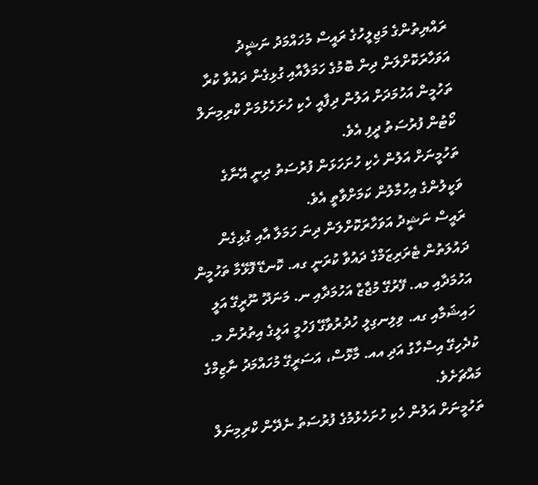ރައްޔިތުންގެ މަޖިލީހުގެ ރައީސް މުހައްމަދު ނަޝީދު އަވަހާރަކޮށްލަން ދިން ބޮމުގެ ހަމަލާއާއި ގުޅިގެން ދައުވާ ކުރާ ތަހުމީން އަހުމަދަށް އަލުން ދިފާއީ ހެކި ހުށަހެޅުމަށް ކްރިމިނަލް ކޯޓުން ފުރުސަތު ދީފި އެވެ.
ތަހުމީނަށް އަލުން ހެކި ހުށަހަޅަން ފުރުސަތު ދިނީ އޭނާގެ ވަކީލުންގެ އިހުމާލުން ކަމަށްވާތީ އެވެ.
ރައީސް ނަޝީދު އަވަހާރަކޮށްލަން ދިނަ ހަމަލާ އާއި ގުޅިގެން ދައުލަތުން ޓެރަރިޒަމްގެ ދައުވާ ކުރަނީ ގއ. ކޮނޑޭ ފޮޅޭމާ ތަހުމީން އަހުމަދާއި މއ. ފޭރުގޭ މުޖާޒް އަހުމަދާއި ނ. މަނަދޫ ނޫރީގޭ އަލީ ހައިޝަމާއި ގއ. ވިލިނގިލީ ހުދުރުވާގޭ ފަހުމީ އަލީގެ އިތުރުން މ. ކުދެހިގޭ އިސްހާގު އަދި އއ. މާޅޮސް، އަސަރީގޭ މުހައްމަދު ނާޒިމްގެ މައްޗަށެވެ.
ތަހުމީނަށް އަލުން ހެކި ހުށަހެޅުމުގެ ފުރުސަތު ނެދޭން ކްރިމިނަލް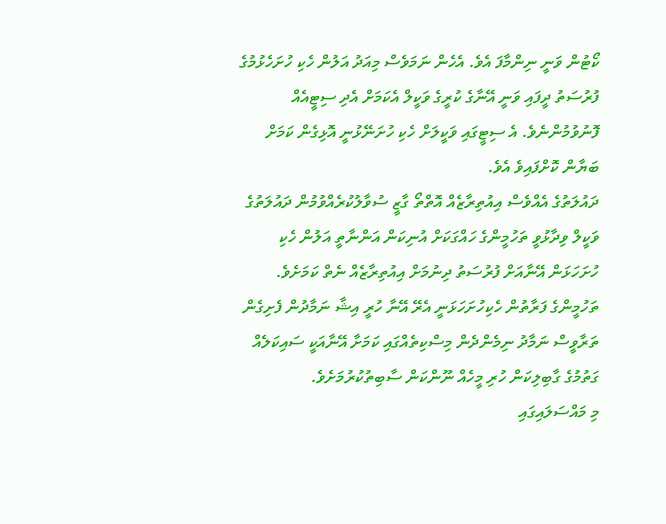ކޯޓުން ވަނީ ނިންމާފަ އެވެ. އެހެން ނަމަވެސް މިއަދު އަލުން ހެކި ހުށަހެޅުމުގެ ފުރުސަތު ދީފައި ވަނީ އޭނާގެ ކުރީގެ ވަކީލް އެކަމަށް އެދި ސިޓީއެއް ފޮނުވުމުންނެވެ. އެ ސިޓީގައި ވަކީލަށް ހެކި ހުށަނޭޅުނީ އޮޅިގެން ކަމަށް ބަޔާން ކޮށްފައިވެ އެވެ.
ދައުލަތުގެ އެއްވެސް އިއުތިރާޒެއް އޮތްތޯ ގާޒީ ސުވާލުކުރެއްވުމުން ދައުލަތުގެ ވަކީލް ވިދާޅުވީ ތަހުމީންގެ ހައްގަކަށް އުނިކަން އަންނާތީ އަލުން ހެކި ހުށަހަޅަން އޭނާއަށް ފުރުސަތު ދިނުމަށް އިއުތިރާޒެއް ނެތް ކަމަށެވެ.
ތަހުމީންގެ ފަރާތުން ހެކިހުށަހަޅަނީ އެރޭ އޭނާ ހުރީ އިޝާ ނަމާދުން ފެށިގެން ތަރާވީސް ނަމާދު ނިމެންދެން މިސްކިތެއްގައި ކަމަށާ އޭނާއަކީ ސައިކަލެއް ގަތުމުގެ ގާބިލިކަން ހުރި މީހެއް ނޫންކަން ސާބިތުކުރުމަށެވެ.
މި މައްސަލައިގައި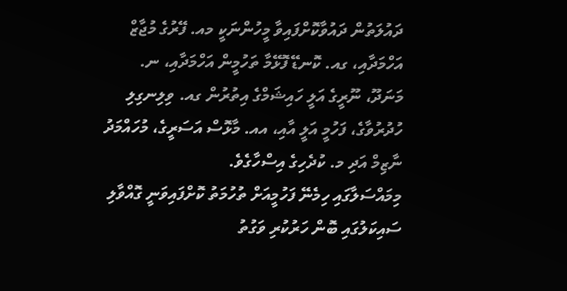ދައުލަތުން ދައުވާކޮށްފައިވާ މީހުންނަކީ މއ. ފޭރުގެ މުޖާޒް އަހްމަދާއި، ގއ. ކޮނޑޭ ފޮޅޭމާ ތަހުމީން އަހްމަދާއި، ނ. މަނަދޫ، ނޫރީގެ އަލީ ހައިޝަމްގެ އިތުރުން ގއ. ވިލިނގިލި ހުދުރުވާގެ، ފަހުމީ އަލީ އާއި، އއ. މާޅޮސް އަސަރީގެ، މުހައްމަދު ނާޒިމް އަދި މ. ކުދެހިގެ އިސްހާގެވެ.
މިމައްސަލާގައި ހިމެނޭ ފަހުމީއަށް ތުހުމަތު ކޮށްފައިވަނީ ގޮއްވާލި ސައިކަލުގައި ބޮން ހަރުކުރި ވަގުތު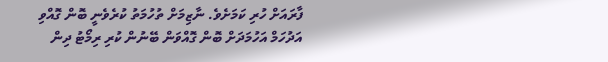ފާރައަށް ހުރި ކަމަށެވެ. ނާޒިމަށް ތުހުމަތު ކުރެވެނީ ބޮން ގޮއްވި އަދުހަމް އަހުމަދަށް ބޮން ގޮއްވަން ބޭނުން ކުރި ރިމޯޓު ދިން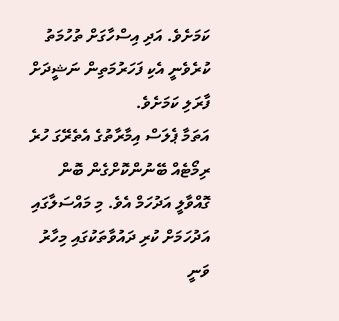ކަމަށެވެ. އަދި އިސްހާގަށް ތުހުމަތު ކުރެވެނީ އެކި ފަހަރުމަތިން ނަޝީދަށް ފާރަލި ކަމަށެވެ.
އަތަމާ ޕެލަސް އިމާރާތުގެ އެތެރޭގަ ހުރެ ރިމޯޓެއް ބޭނުންކޮށްގެން ބޮން ގޮއްވާލީ އަދުހަމް އެވެ. މި މައްސަލާގައި އަދުހަމަށް ކުރި ދައުވާތަކުގައި މިހާރު ވަނީ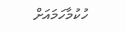ހުކުމާހަމައަށް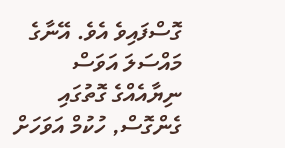ގޮސްފައިވެ އެވެ. އޭނާގެ މައްސަލަ އަވަސް ނިޔާއެއްގެ ގޮތުގައި ގެންގޮސް, ހުކުމް އަވަހަށް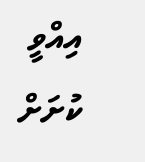އިއްވީ ކުށަށް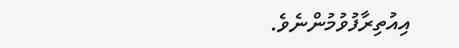އިއުތިރާފުވުމުންނެވެ.